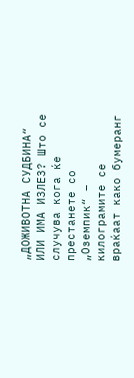„ДОЖИВОТНА СУДБИНА“ ИЛИ ИМА ИЗЛЕЗ? Што се случува кога ќе престанете со „Оземпик“ – килограмите се враќаат како бумеранг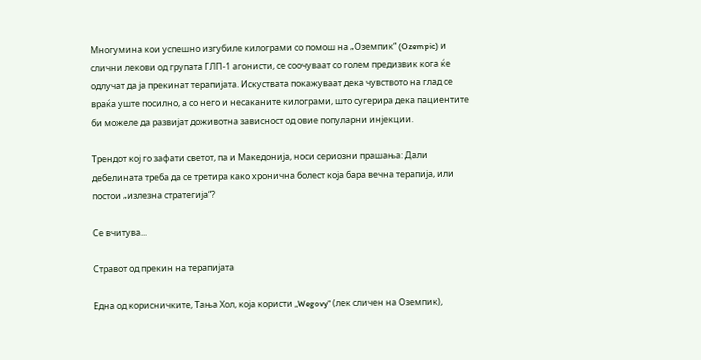Многумина кои успешно изгубиле килограми со помош на „Оземпик“ (Ozempic) и слични лекови од групата ГЛП-1 агонисти, се соочуваат со голем предизвик кога ќе одлучат да ја прекинат терапијата. Искуствата покажуваат дека чувството на глад се враќа уште посилно, а со него и несаканите килограми, што сугерира дека пациентите би можеле да развијат доживотна зависност од овие популарни инјекции.

Трендот кој го зафати светот, па и Македонија, носи сериозни прашања: Дали дебелината треба да се третира како хронична болест која бара вечна терапија, или постои „излезна стратегија“?

Се вчитува...

Стравот од прекин на терапијата

Една од корисничките, Тања Хол, која користи „Wegovy“ (лек сличен на Оземпик),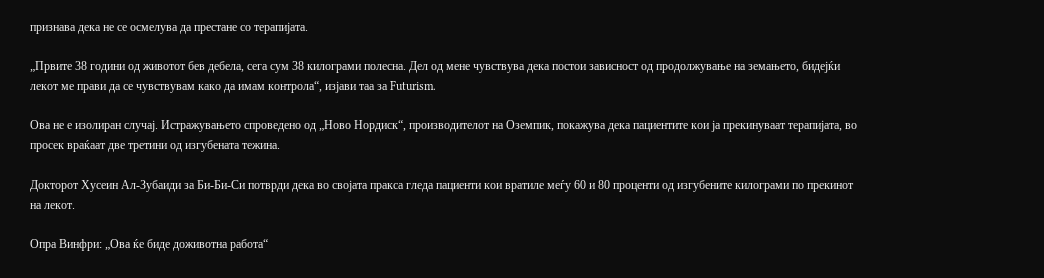признава дека не се осмелува да престане со терапијата.

„Првите 38 години од животот бев дебела, сега сум 38 килограми полесна. Дел од мене чувствува дека постои зависност од продолжување на земањето, бидејќи лекот ме прави да се чувствувам како да имам контрола“, изјави таа за Futurism.

Ова не е изолиран случај. Истражувањето спроведено од „Ново Нордиск“, производителот на Оземпик, покажува дека пациентите кои ја прекинуваат терапијата, во просек враќаат две третини од изгубената тежина.

Докторот Хусеин Ал-Зубаиди за Би-Би-Си потврди дека во својата пракса гледа пациенти кои вратиле меѓу 60 и 80 проценти од изгубените килограми по прекинот на лекот.

Опра Винфри: „Ова ќе биде доживотна работа“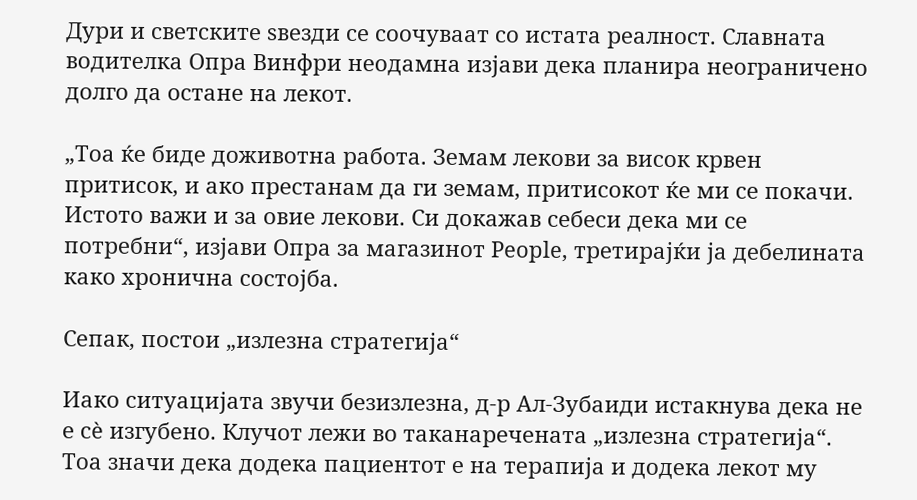Дури и светските ѕвезди се соочуваат со истата реалност. Славната водителка Опра Винфри неодамна изјави дека планира неограничено долго да остане на лекот.

„Тоа ќе биде доживотна работа. Земам лекови за висок крвен притисок, и ако престанам да ги земам, притисокот ќе ми се покачи. Истото важи и за овие лекови. Си докажав себеси дека ми се потребни“, изјави Опра за магазинот People, третирајќи ја дебелината како хронична состојба.

Сепак, постои „излезна стратегија“

Иако ситуацијата звучи безизлезна, д-р Ал-Зубаиди истакнува дека не е сè изгубено. Клучот лежи во таканаречената „излезна стратегија“. Тоа значи дека додека пациентот е на терапија и додека лекот му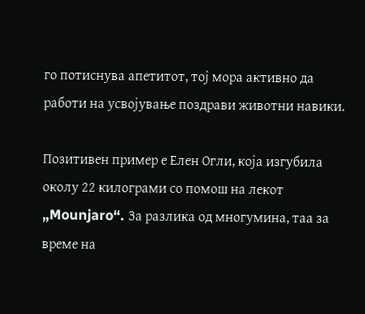го потиснува апетитот, тој мора активно да работи на усвојување поздрави животни навики.

Позитивен пример е Елен Огли, која изгубила околу 22 килограми со помош на лекот „Mounjaro“. За разлика од многумина, таа за време на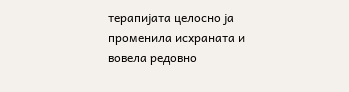терапијата целосно ја променила исхраната и вовела редовно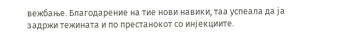вежбање. Благодарение на тие нови навики, таа успеала да ја задржи тежината и по престанокот со инјекциите.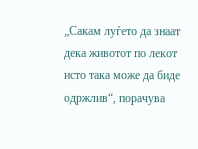„Сакам луѓето да знаат дека животот по лекот исто така може да биде одржлив“, порачува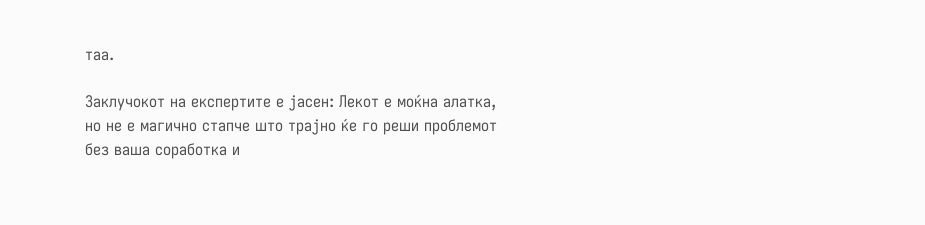таа.

Заклучокот на експертите е јасен: Лекот е моќна алатка, но не е магично стапче што трајно ќе го реши проблемот без ваша соработка и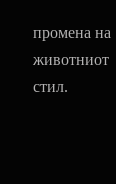промена на животниот стил.